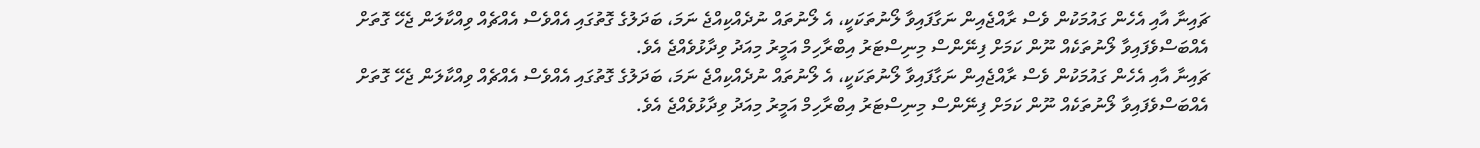ޗައިނާ އާއި އެހެން ގައުމަކުން ވެސް ރާއްޖެއިން ނަގާފައިވާ ލޯނުތަކަކީ، އެ ލޯނުތައް ނުދެއްކިއްޖެ ނަމަ، ބަދަލުގެ ގޮތުގައި އެއްވެސް އެއްޗެއް ވިއްކާލަން ޖެހޭ ގޮތަށް އެއްބަސްވެފައިވާ ލޯނުތަކެއް ނޫން ކަމަށް ފިނޭންސް މިނިސްޓަރު އިބްރާހިމް އަމީރު މިއަދު ވިދާޅުވެއްޖެ އެވެ.
ޗައިނާ އާއި އެހެން ގައުމަކުން ވެސް ރާއްޖެއިން ނަގާފައިވާ ލޯނުތަކަކީ، އެ ލޯނުތައް ނުދެއްކިއްޖެ ނަމަ، ބަދަލުގެ ގޮތުގައި އެއްވެސް އެއްޗެއް ވިއްކާލަން ޖެހޭ ގޮތަށް އެއްބަސްވެފައިވާ ލޯނުތަކެއް ނޫން ކަމަށް ފިނޭންސް މިނިސްޓަރު އިބްރާހިމް އަމީރު މިއަދު ވިދާޅުވެއްޖެ އެވެ.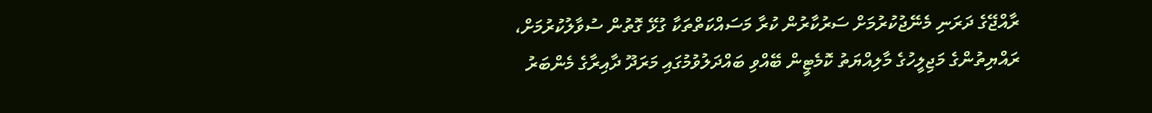ރާއްޖޭގެ ދަރަނި މެނޭޖުކުރުމަށް ސަރުކާރުން ކުރާ މަސައްކަތްތަކާ ގުޅޭ ގޮތުން ސުވާލުކުރުމަށް، ރައްޔިތުންގެ މަޖިލީހުގެ މާލިއްޔަތު ކޮމެޓީން ބޭއްވި ބައްދަލުވުމުގައި މަރަދޫ ދާއިރާގެ މެންބަރު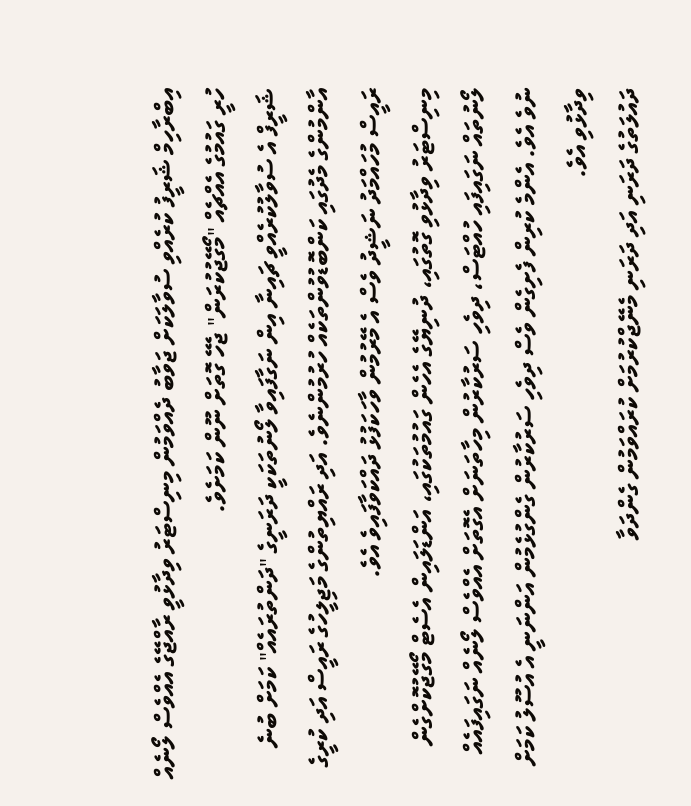އިބްރާހިމް ޝަރީފު ކުރެއްވި ސުވާލަކަށް ޖަވާބު ދެއްވަމުން މިނިސްޓަރު ވިދާޅުވީ ރާއްޖޭގެ އެއްވެސް ލޯނެއް ހުރީ ގައުމުގެ އެއްޗެއް "މޯގޭޖުކުރަން" ޖެހޭ ގޮތަށް ނޫން ކަމަށެވެ.
ޝަރީފް އެ ސުވާލުކުރެއްވީ ޗައިނާ އިން ނަގާފައިވާ ލޯނުތަކަކީ ދަރަނީގެ "ދަންތުރައެއް" ކަމަށް ބުނެ އާންމުންގެ މެދުގައި ކަންބޮޑުވުންތަކެއް ހުރުމުންނެވެ. އަދި ރައްޔިތުންގެ މަޖިލީހުގެ ރައީސް އަދި ކުރީގެ ރައީސް މުހައްމަދު ނަޝީދު ވެސް އެ މޭރުމުން ވާހަކަފުޅު ދައްކަވާފައިވެ އެވެ.
މިނިސްޓަރު ވިދާޅުވި ގޮތުގައި، ދުނިޔޭގެ އެހެން ގައުމުތަކުގައި، އަންޑަލައިން އެސެޓް މޯގޭޖުކޮށްގެން ލޯނުތައް ނަގައިފައި ހުއްޓަސް، ދިވެހި ސަރުކާރުން މިހާތަނަށް އެގޮތަށް އެއްވެސް ލޯނެއް ނަގައިފައެއް ނުވެ އެވެ. އެންމެ ކުރިން ފެށިގެން ވެސް ދިވެހި ސަރުކާރުން ގެންގުޅެމުން އަންނަނީ އެ އުސޫލު ކަމަށް ވިދާޅުވި އެވެ.
ދައުލަތުގެ ދަރަނި އަދި ދަރަނި މެނޭޖްކުރުމަށް ކުރައްވަމުން ގެންދަވާ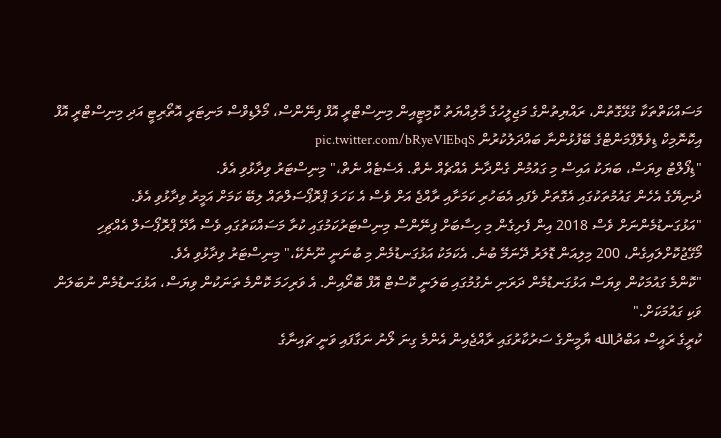މަސައްކަތްތަކާ ގުޅޭގޮތުން، ރައްޔިތުންގެ މަޖިލީހުގެ މާލިއްޔަތު ކޮމިޓީއިން މިނިސްޓްރީ އޮފް ފިނޭންސް، މޯލްޑިވްސް މަނިޓަރީ އޮތޯރިޓީ އަދި މިނިސްޓްރީ އޮފް އިކޮނޮމިކް ޑިވެލޮޕްމަންޓްގެ ބޭފުޅުންނާ ބައްދަލުކުރުން pic.twitter.com/bRyeVlEbqS
"ޑިފޯލްޓު ވިޔަސް، ބަޔަކު އައިސް މި ގައުމުން ގެންދާނެ އެއްޗެއް ނެތް. އެސެޓެއް ނެތް،" މިނިސްޓަރު ވިދާޅުވި އެވެ.
ދުނިޔޭގެ އެހެން ގައުމުތަކުގައި އެގޮތަށް ވެފައި އެބަހުރި ކަމަށާއި ރާއްޖެ އަށް ވެސް އެ ކަހަލަ ޕްރޮޕޯސަލްތައް ލިބޭ ކަމަށް އަމީރު ވިދާޅުވި އެވެ.
"އަޅުގަނޑުމެންނަށް ވެސް 2018 އިން ފެށިގެން މި ހިސާބަށް ފިނޭންސް މިނިސްޓަރުކަމުގައި ކުރާ މަސައްކަތުގައި ވެސް އާދޭ ޕްރޮޕޯސަލް އެއްޗިހި މޯގޭޖުކޮށްލައިގެން، 200 މިލިއަން ޑޮލަރު ދޭނަމޭ ބުނެ. އެކަމަކު އަޅުގަނޑުމެން މި ބުނަނީ ނޫނެކޭ،" މިނިސްޓަރު ވިދާޅުވި އެވެ.
"ކޮންމެ ގައުމަކުން ވިޔަސް އަޅުގަނޑުމެން ދަރަނި ނެގުމުގައި ބަލަނީ ކޮސްޓް އޮފް ބޮރޯއިން. އެ ވަރިހަމަ ކޮންމެ ތަނަކުން ވިޔަސް، އަޅުގަނޑުމެން ނުބަލަން ވަކި ގައުމަކަށް."
ކުރީގެ ރައީސް އަބްދުالله ޔާމީންގެ ސަރުކާރުގައި ރާއްޖެއިން އެންމެ ގިނަ ލޯނު ނަގާފައި ވަނީ ޗައިނާގެ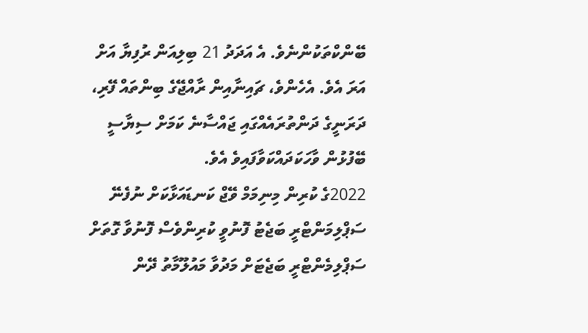ބޭންކްތަކުންނެވެ. އެ އަދަދު 21 ބިލިއަން ރުފިޔާ އަށް އަރަ އެވެ. އެހެންވެ، ޗައިނާއިން ރާއްޖޭގެ ބިންތައް ފޭރި، ދަރަނީގެ ދަންތުރައެއްގައި ޖައްސާނެ ކަމަށް ސިޔާސީ ބޭފުޅުން ވާހަކަދައްކަވާފައިވެ އެވެ.
2022ގެ ކުރިން މިނިމަމް ވޭޖް ކަނޑައަޅާކަށް ނުފެނޭ
ސަޕްލިމަންޓްރީ ބަޖެޓު ފޮނުވީ ކުރިންވެސް ފޮނުވާ ގޮތަށް
ސަޕްލިމެންޓްރީ ބަޖެޓަށް މަދުވާ މައުލޫމާތު ދޭން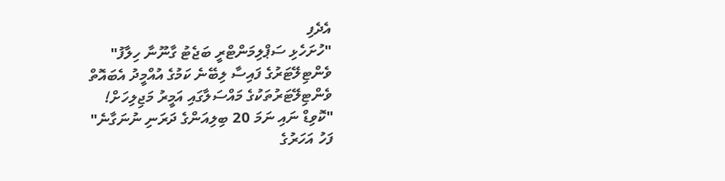އެދެފި
"ހުށަހެޅި ސަޕްލިމަންޓްރީ ބަޖެޓު ގާނޫނާ ހިލާފު"
ވެންޓިލޭޓަރުގެ ފައިސާ ލިބޭނެ ކަމުގެ އުއްމީދު އެބައޮތް
ވެންޓިލޭޓަރުތަކުގެ މައްސަލާގައި އަމީރު މަޖިލިހަށް!
"ކޮވިޑް ނައި ނަމަ 20 ބިލިއަންގެ ދަރަނި ނުނަގާނެ"
ފަހު އަހަރުގެ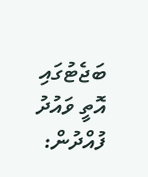ބަޖެޓުގައި އޮތީ ވައުދު ފުއްދުން: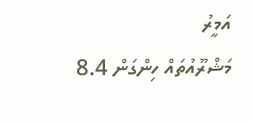އަމީރު
މަޝްރޫއުތައް ހިންގަން 8.4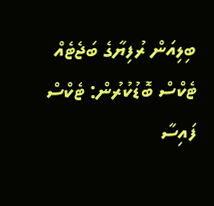ބިލިއަން ރުފިޔާގެ ބަޖެޓެއް
ޓެކްސް ބޮޑުކުރުން: ޓެކްސް ފައިސާ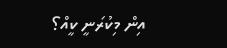އިން މިކުރަނީ ކީއް؟